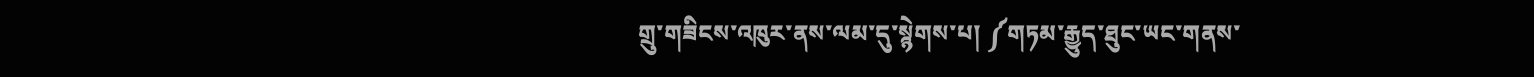གྲུ་གཟིངས་འཁུར་ནས་ལམ་དུ་སྙེགས་པ། ༼གཏམ་རྒྱུད་ཐུང་ཡང་གནས་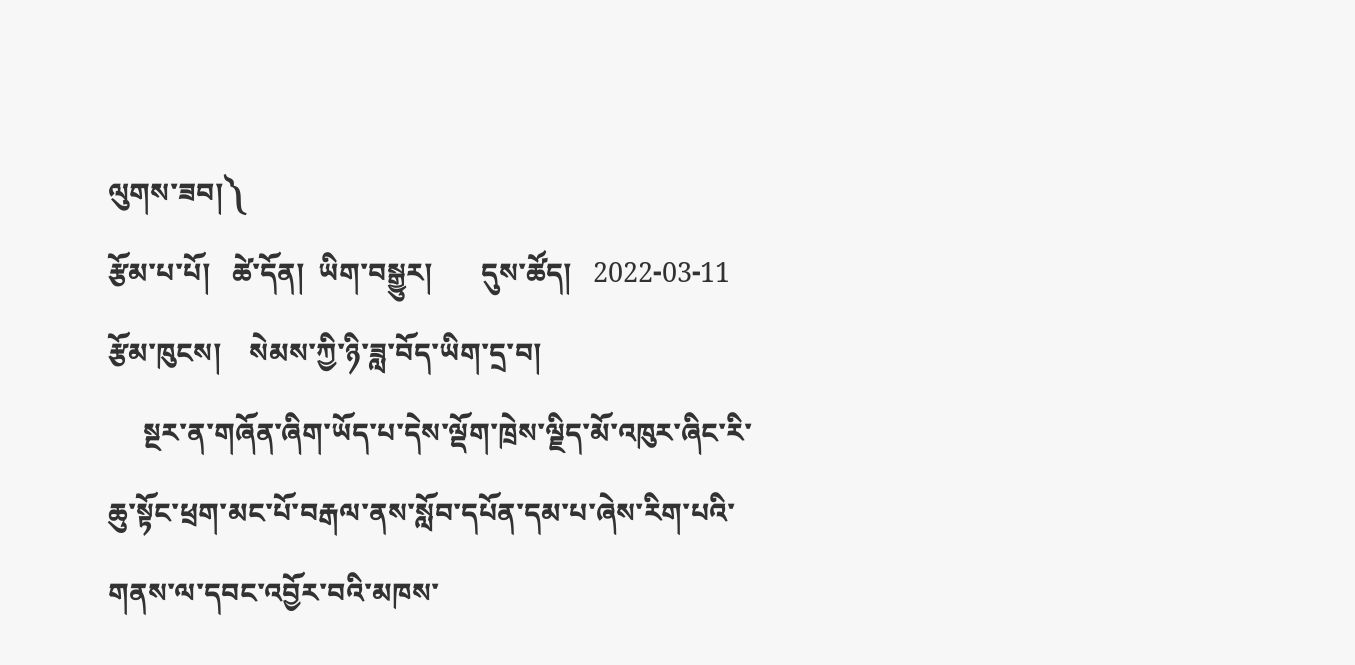ལུགས་ཟབ།༽
རྩོམ་པ་པོ།   ཚེ་དོན།  ཡིག་བསྒྱུར།       དུས་ཚོད།   2022-03-11   རྩོམ་ཁུངས།    སེམས་ཀྱི་ཉི་ཟླ་བོད་ཡིག་དྲ་བ།
     སྔར་ན་གཞོན་ཞིག་ཡོད་པ་དེས་ལྡོག་ཁྲེས་ལྗིད་མོ་འཁུར་ཞིང་རི་ཆུ་སྟོང་ཕྲག་མང་པོ་བརྒལ་ནས་སློབ་དཔོན་དམ་པ་ཞེས་རིག་པའི་གནས་ལ་དབང་འབྱོར་བའི་མཁས་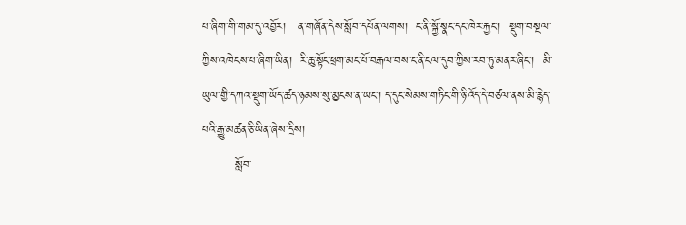པ་ཞིག་གི་གམ་དུ་འབྱོར།   ན་གཞོན་དེས་སློབ་དཔོན་ལགས།  ང་ནི་སྐྱོ་སྣང་དང་ཁེར་རྐྱང་།  སྡུག་བསྔལ་ཀྱིས་འཁེངས་པ་ཞིག་ཡིན།  རི་ཆུ་སྟོང་ཕྲག་མང་པོ་བརྒལ་བས་ང་ནི་ངལ་དུབ་ཀྱིས་རབ་ཏུ་མནར་ཞིང་།  མི་ཡུལ་གྱི་དཀའ་སྡུག་ཡོད་ཚད་ཉམས་སུ་མྱངས་ན་ཡང་། ད་དུང་སེམས་གཏིང་གི་ཉི་འོད་དེ་བཙལ་ནས་མི་རྙེད་པའི་རྒྱུ་མཚན་ཅི་ཡིན་ཞེས་དྲིས།
        སློབ་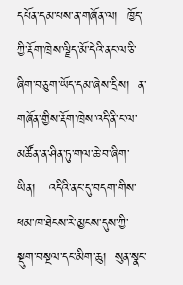དཔོན་དམ་པས་ན་གཞོན་ལ།  ཁྱོད་ཀྱི་རྡོག་ཁྲེས་ལྗིད་མོ་དེའི་ནང་ལ་ཅི་ཞིག་བཅུག་ཡོད་དམ་ཞེས་དྲིས།  ན་གཞོན་གྱིས་རྡོག་ཁྲེས་འདི་ནི་ང་ལ་མཚོན་ན་ཤིན་ཏུ་གལ་ཆེ་བ་ཞིག་ཡིན།   འདིའི་ནང་དུ་བདག་གིས་ཕམ་ཁ་ཐེངས་རེ་མྱངས་དུས་ཀྱི་སྡུག་བསྔལ་དང་མིག་ཆུ།  སུན་སྣང་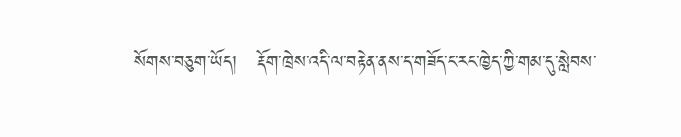སོགས་བཅུག་ཡོད།   རྡོག་ཁྲེས་འདི་ལ་བརྟེན་ནས་ད་གཟོད་ང་རང་ཁྱེད་ཀྱི་གམ་དུ་སླེབས་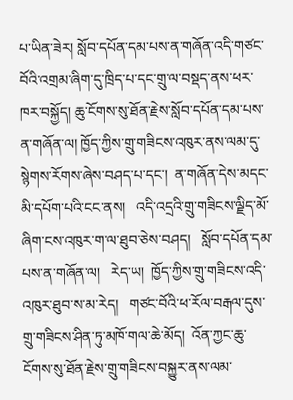པ་ཡིན་ཟེར། སློབ་དཔོན་དམ་པས་ན་གཞོན་འདི་གཙང་བོའི་འགྲམ་ཞིག་དུ་ཁྲིད་པ་དང་གྲུ་ལ་བསྡད་ནས་ཕར་ཁར་བསྐྱོད། ཆུ་ངོགས་སུ་ཐོན་རྗེས་སློབ་དཔོན་དམ་པས་ན་གཞོན་ལ། ཁྱོད་ཀྱིས་གྲུ་གཟིངས་འཁུར་ནས་ལམ་དུ་སྙེགས་རོགས་ཞེས་བཤད་པ་དང་།  ན་གཞོན་དེས་མདང་མི་དཔོག་པའི་ངང་ནས།   འདི་འདྲའི་གྲུ་གཟིངས་ལྗིད་མོ་ཞིག་ངས་འཁུར་ག་ལ་ཐུབ་ཅེས་བཤད།   སློབ་དཔོན་དམ་པས་ན་གཞོན་ལ།   རེད་ཡ།  ཁྱོད་ཀྱིས་གྲུ་གཟིངས་འདི་འཁུར་ཐུབ་ས་མ་རེད།   གཙང་བོའི་ཕ་རོལ་བརྒལ་དུས་གྲུ་གཟིངས་ཤིན་ཏུ་མཁོ་གལ་ཆེ་མོད།  འོན་ཀྱང་ཆུ་ངོགས་སུ་ཐོན་རྗེས་གྲུ་གཟིངས་བསྐྱུར་ནས་ལམ་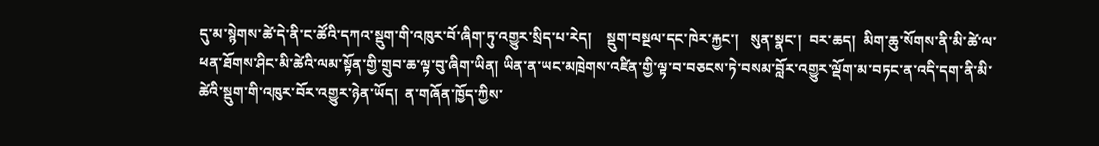དུ་མ་སྙེགས་ཚེ་དེ་ནི་ང་ཚོའི་དཀའ་སྡུག་གི་འཁུར་བོ་ཞིག་ཏུ་འགྱུར་སྲིད་པ་རེད།    སྡུག་བསྔལ་དང་ཁེར་རྐྱང་།   སུན་སྣང་།  བར་ཆད།  མིག་ཆུ་སོགས་ནི་མི་ཚེ་ལ་ཕན་ཐོགས་ཤིང་མི་ཚེའི་ལམ་སྟོན་གྱི་གྲུབ་ཆ་ལྟ་བུ་ཞིག་ཡིན། ཡིན་ན་ཡང་མཁྲེགས་འཛིན་གྱི་ལྟ་བ་བཅངས་ཏེ་བསམ་བློར་འགྱུར་ལྡོག་མ་བཏང་ན་འདི་དག་ནི་མི་ཚེའི་སྡུག་གི་འཁུར་བོར་འགྱུར་ཉེན་ཡོད།  ན་གཞོན་ཁྱོད་ཀྱིས་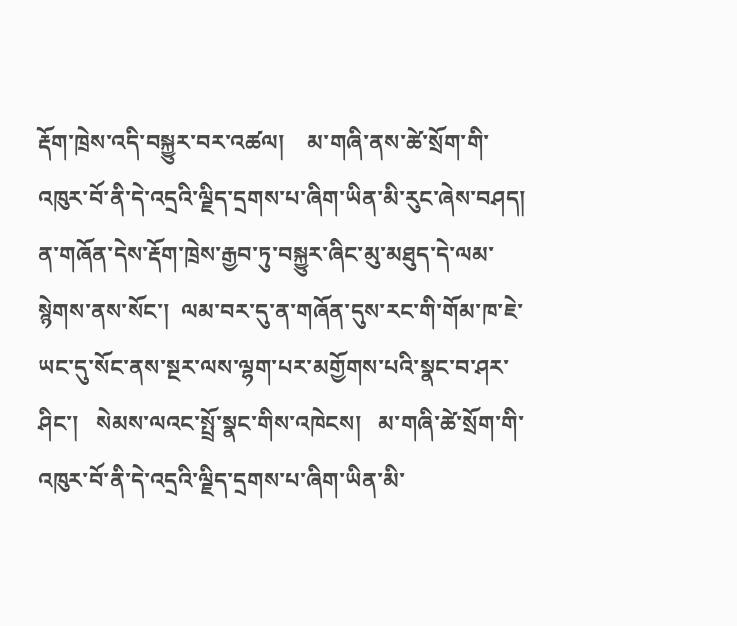རྡོག་ཁྲེས་འདི་བསྐྱུར་བར་འཚལ།    མ་གཞི་ནས་ཚེ་སྲོག་གི་འཁུར་བོ་ནི་དེ་འདྲའི་ལྗིད་དྲགས་པ་ཞིག་ཡིན་མི་རུང་ཞེས་བཤད། ན་གཞོན་དེས་རྡོག་ཁྲེས་རྒྱབ་ཏུ་བསྐྱུར་ཞིང་མུ་མཐུད་དེ་ལམ་སྙེགས་ནས་སོང་།  ལམ་བར་དུ་ན་གཞོན་དུས་རང་གི་གོམ་ཁ་ཇེ་ཡང་དུ་སོང་ནས་སྔར་ལས་ལྷག་པར་མགྱོགས་པའི་སྣང་བ་ཤར་ཤིང་།   སེམས་ལའང་སྤྲོ་སྣང་གིས་འཁེངས།   མ་གཞི་ཚེ་སྲོག་གི་འཁུར་བོ་ནི་དེ་འདྲའི་ལྗིད་དྲགས་པ་ཞིག་ཡིན་མི་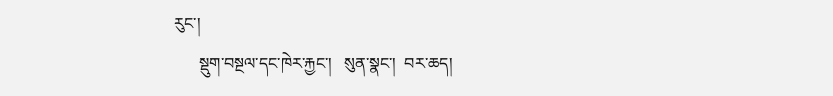རུང་།
      སྡུག་བསྔལ་དང་ཁེར་རྐྱང་།   སུན་སྣང་།  བར་ཆད།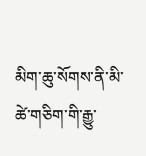མིག་ཆུ་སོགས་ནི་མི་ཚེ་གཅིག་གི་རྒྱུ་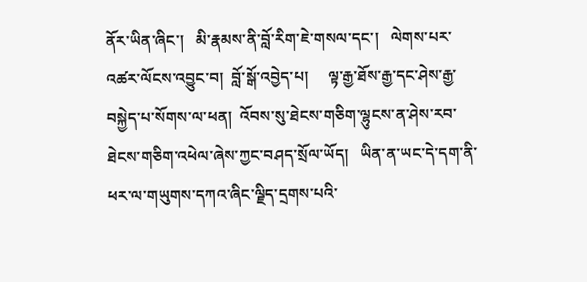ནོར་ཡིན་ཞིང་།   མི་རྣམས་ནི་བློ་རིག་ཇེ་གསལ་དང་།   ལེགས་པར་འཚར་ལོངས་འབྱུང་བ།  བློ་སྒོ་འབྱེད་པ།     ལྟ་རྒྱ་ཐོས་རྒྱ་དང་ཤེས་རྒྱ་བསྐྱེད་པ་སོགས་ལ་ཕན།  འོབས་སུ་ཐེངས་གཅིག་ལྷུངས་ན་ཤེས་རབ་ཐེངས་གཅིག་འཕེལ་ཞེས་ཀྱང་བཤད་སྲོལ་ཡོད།   ཡིན་ན་ཡང་དེ་དག་ནི་ཕར་ལ་གཡུགས་དཀའ་ཞིང་ལྗིད་དྲགས་པའི་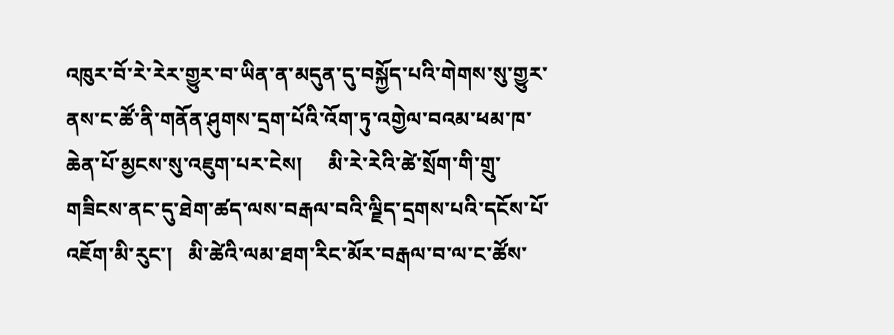འཁུར་བོ་རེ་རེར་གྱུར་བ་ཡིན་ན་མདུན་དུ་བསྐྱོད་པའི་གེགས་སུ་གྱུར་ནས་ང་ཚོ་ནི་གནོན་ཤུགས་དྲག་པོའི་འོག་ཏུ་འགྱེལ་བའམ་ཕམ་ཁ་ཆེན་པོ་མྱངས་སུ་འཇུག་པར་ངེས།     མི་རེ་རེའི་ཚེ་སྲོག་གི་གྲུ་གཟིངས་ནང་དུ་ཐེག་ཚད་ལས་བརྒལ་བའི་ལྗིད་དྲགས་པའི་དངོས་པོ་འཇོག་མི་རུང་།   མི་ཚེའི་ལམ་ཐག་རིང་མོར་བརྒལ་བ་ལ་ང་ཚོས་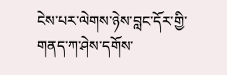ངེས་པར་ལེགས་ཉེས་བླང་དོར་གྱི་གནད་ཀ་ཤེས་དགོས་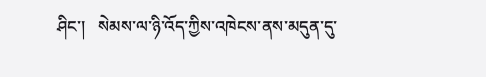ཤིང་།   སེམས་ལ་ཉི་འོད་ཀྱིས་འཁེངས་ནས་མདུན་དུ་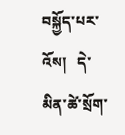བསྐྱོད་པར་འོས།   དེ་མིན་ཚེ་སྲོག་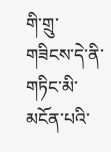གི་གྲུ་གཟིངས་དེ་ནི་གཏིང་མི་མངོན་པའི་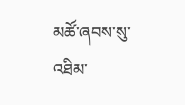མཚོ་ཞབས་སུ་འཐིམ་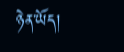ཉེན་ཡོད།